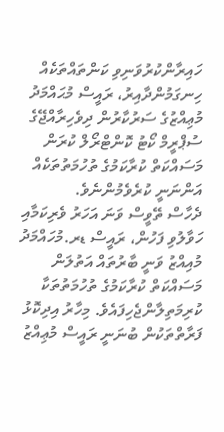ހައިރާންކުރުވަނިވި ކަންތައްތަކެއް ހިނގަމުންދާއިރު، ރައީސް މުޙައްމަދު މުޢިއްޒުގެ ސަރުކާރުން ދިވެހިރާއްޖޭގެ ސުޕްރީމް ކޯޓު ކޮންޓްރޯލް ކުރަން މަސައްކަތް ކުރާކަމުގެ ތުހުމަތުތަކެއް އަންނަނީ ކުރެވެމުންނެވެ.
ދެހާސް ތޭވީސް ވަނަ އަހަރު ވެރިކަމާއި ހަވާލުވި ފަހުން، ރައީސް ޑރ.މުހައްމަދު މުއިއްޒު ވަނީ ބާރުތައް އަތުލަން މަސައްކަތް ކުރާކަމުގެ ތުހުމަތުތަކާ ކުރިމަތިލާންޖެހިފައެވެ. މިހާރު އިދިކޮޅު ފަރާތްތަކުން ބުނަނީ ރައީސް މުޢިއްޒު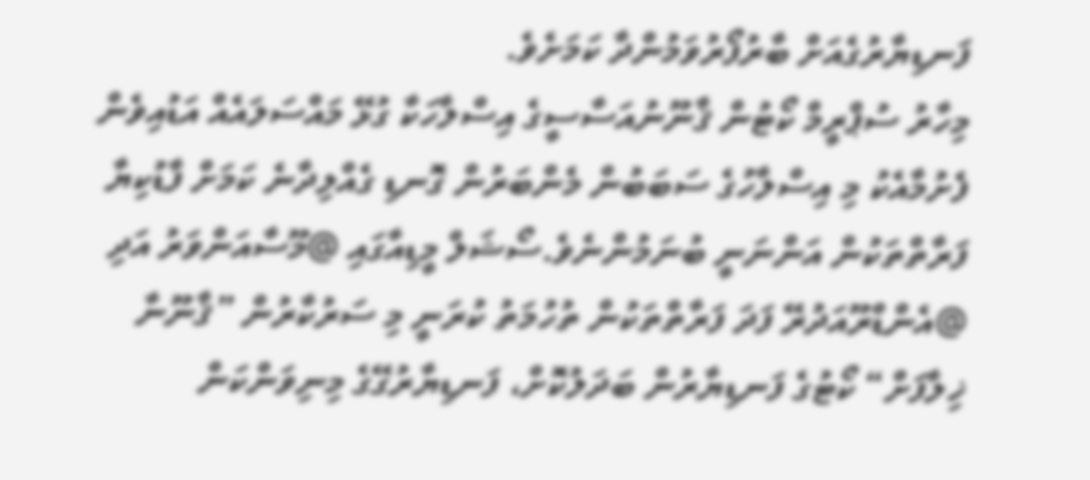ފަނޑިޔާރުގެއަށް ބާރުފޯރުވަމުންދާ ކަމަށެވެ.
މިހާރު ސުޕްރީމް ކޯޓުން ޤާނޫނުއަސާސީގެ އިސްލާހަކާ ގުޅޭ މައްސަލައެއް އަޑުއިވެން ފެށުމާއެކު މި އިސްލާހުގެ ސަބަބުން މެންބަރުން ގޮނޑި ގެއްލިދާނެ ކަމަށް ފާޑުކިޔާ ފަރާތްތަކުން އަންނަނީ ބުނަމުންނެވެ.ސޯޝަލް މީޑިއާގައި @މޫސާއަންވަރު އަދި @އެންޑްރޫއަދުރޭ ފަދަ ފަރާތްތަކުން ތުހުމަތު ކުރަނީ މި ސަރުކާރުން ”ޤާނޫނާ ޚިލާފަށް“ ކޯޓުގެ ފަނޑިޔާރުން ބަދަލުކޮށް، ފަނޑިޔާރުގޭގެ މިނިވަންކަން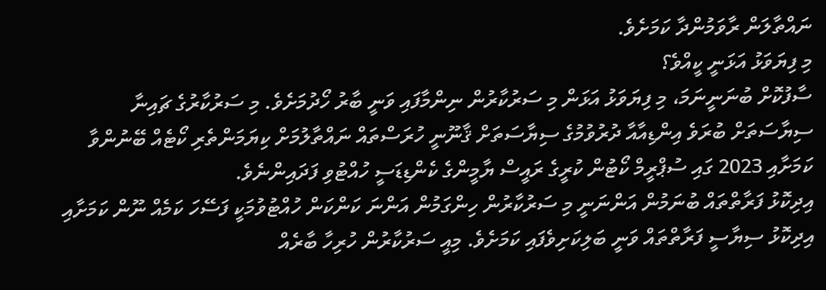ނައްތާލަން ރާވަމުންދާ ކަމަށެވެ.
މި ފިޔަވަޅު އަޅަނީ ކީއްވެ؟
ސާފުކޮށް ބުނަނީނަމަ، މި ފިޔަވަޅު އަޅަން މި ސަރުކާރުން ނިންމާފައި ވަނީ ބާރު ހޯދުމަށެވެ. މި ސަރުކާރުގެ ޗައިނާ ސިޔާސަތަށް ބުރަވެ އިންޑިއާއާ ދުރުވުމުގެ ސިޔާސަތަށް ޤާނޫނީ ހުރަސްތައް ނައްތާލުމަށް ކިޔަމަންތެރި ކޯޓެއް ބޭނުންވާ ކަމަށާއި 2023 ގައި ސުޕްރީމް ކޯޓުން ކުރީގެ ރައީސް ޔާމީންގެ ކެންޑިޑަސީ ހުއްޓުވި ފަދައިންނެވެ.
އިދިކޮޅު ފަރާތްތައް ބުނަމުން އަންނަނީ މި ސަރުކާރުން ހިންގަމުން އަންނަ ކަންކަން ހުއްޓުވުމަކީ ފަސޭހަ ކަމެއް ނޫން ކަމަށާއި އިދިކޮޅު ސިޔާސީ ފަރާތްތައް ވަނީ ބަލިކަށިވެފައި ކަމަށެވެ. މިއީ ސަރުކާރުން ހުރިހާ ބާރެއް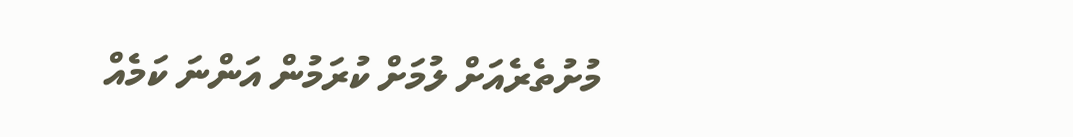މުށުތެރެއަށް ލުމަށް ކުރަމުން އަންނަ ކަމެއް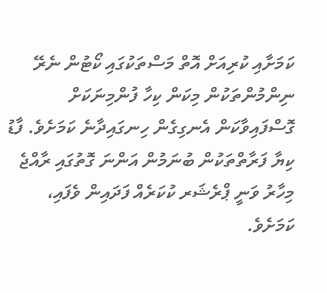ކަމަށާއި ކުރިއަށް އޮތް މަސްތަކުގައި ކޯޓުން ނެރޭ ނިންމުންތަކުން މިކަން ކިހާ ފުންމިނަކަށް ގޮސްފައިވާކަން އެނގިގެން ހިނގައިދާނެ ކަމަށެވެ. ފާޑު ކިޔާ ފަރާތްތަކުން ބުނަމުން އަންނަ ގޮތުގައި ރާއްޖެ މިހާރު ވަނީ ޕްރެޝަރ ކުކަރެއް ފަދައިން ވެފައި، ކަމަށެވެ.